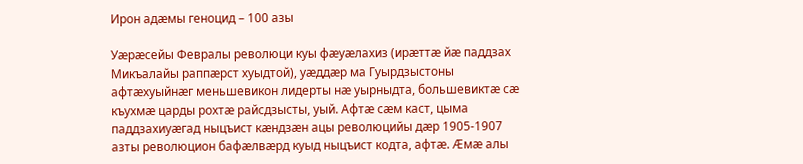Ирон адæмы геноцид – 100 азы

Уæрæсейы Февралы революци куы фæуæлахиз (ирæттæ йæ паддзах Микъалайы раппæрст хуыдтой), уæддæр ма Гуырдзыстоны афтæхуыйнæг меньшевикон лидерты нæ уырныдта, большевиктæ сæ къухмæ царды рохтæ райсдзысты, уый. Афтæ сæм каст, цыма паддзахиуæгад ныцъист кæндзæн ацы революцийы дæр 1905-1907 азты революцион бафæлвæрд куыд ныцъист кодта, афтæ. Æмæ алы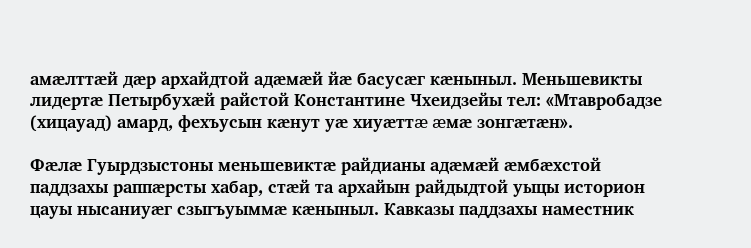амæлттæй дæр архайдтой адæмæй йæ басусæг кæныныл. Меньшевикты лидертæ Петырбухæй райстой Константине Чхеидзейы тел: «Мтавробадзе (хицауад) амард, фехъусын кæнут уæ хиуæттæ æмæ зонгæтæн».

Фæлæ Гуырдзыстоны меньшевиктæ райдианы адæмæй æмбæхстой паддзахы раппæрсты хабар, стæй та архайын райдыдтой уыцы историон цауы нысаниуæг сзыгъуыммæ кæныныл. Кавказы паддзахы наместник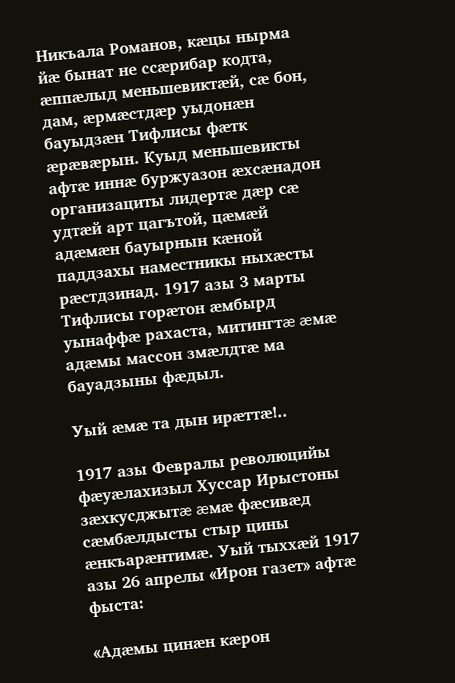Никъала Романов, кæцы нырма йæ бынат не ссæрибар кодта, æппæлыд меньшевиктæй, сæ бон, дам, æрмæстдæр уыдонæн бауыдзæн Тифлисы фæтк æрæвæрын. Куыд меньшевикты афтæ иннæ буржуазон æхсæнадон организациты лидертæ дæр сæ удтæй арт цагътой, цæмæй адæмæн бауырнын кæной паддзахы наместникы ныхæсты рæстдзинад. 1917 азы 3 марты Тифлисы горæтон æмбырд уынаффæ рахаста, митингтæ æмæ адæмы массон змæлдтæ ма бауадзыны фæдыл.

Уый æмæ та дын ирæттæ!..

1917 азы Февралы революцийы фæуæлахизыл Хуссар Ирыстоны зæхкусджытæ æмæ фæсивæд сæмбæлдысты стыр цины æнкъарæнтимæ. Уый тыххæй 1917 азы 26 апрелы «Ирон газет» афтæ фыста:

«Адæмы цинæн кæрон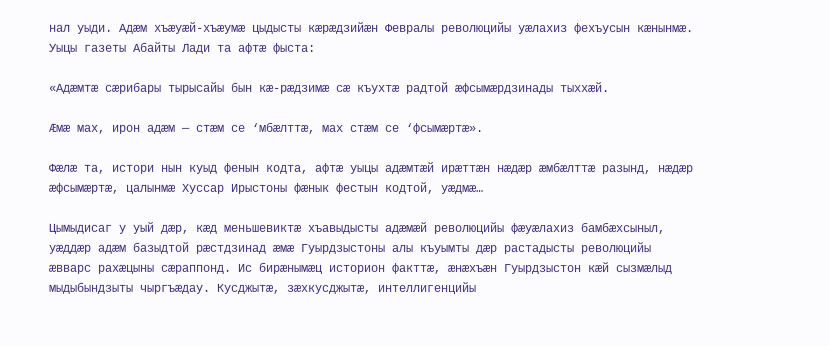нал уыди. Адæм хъæуæй-хъæумæ цыдысты кæрæдзийæн Февралы революцийы уæлахиз фехъусын кæнынмæ. Уыцы газеты Абайты Лади та афтæ фыста:

«Адæмтæ сæрибары тырысайы бын кæ-рæдзимæ сæ къухтæ радтой æфсымæрдзинады тыххæй.

Æмæ мах, ирон адæм — стæм се ‘мбæлттæ, мах стæм се ‘фсымæртæ».

Фæлæ та, истори нын куыд фенын кодта, афтæ уыцы адæмтæй ирæттæн нæдæр æмбæлттæ разынд, нæдæр æфсымæртæ, цалынмæ Хуссар Ирыстоны фæнык фестын кодтой, уæдмæ…

Цымыдисаг у уый дæр, кæд меньшевиктæ хъавыдысты адæмæй революцийы фæуæлахиз бамбæхсыныл, уæддæр адæм базыдтой рæстдзинад æмæ Гуырдзыстоны алы къуымты дæр растадысты революцийы æвварс рахæцыны сæраппонд. Ис бирæнымæц историон факттæ, æнæхъæн Гуырдзыстон кæй сызмæлыд мыдыбындзыты чыргъæдау. Кусджытæ, зæхкусджытæ, интеллигенцийы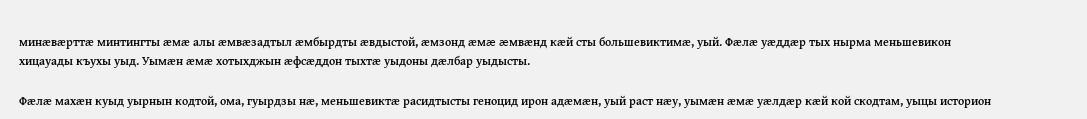минæвæрттæ минтингты æмæ алы æмвæзадтыл æмбырдты æвдыстой, æмзонд æмæ æмвæнд кæй сты большевиктимæ, уый. Фæлæ уæддæр тых нырма меньшевикон хицауады къухы уыд. Уымæн æмæ хотыхджын æфсæддон тыхтæ уыдоны дæлбар уыдысты.

Фæлæ махæн куыд уырнын кодтой, ома, гуырдзы нæ, меньшевиктæ расидтысты геноцид ирон адæмæн, уый раст нæу, уымæн æмæ уæлдæр кæй кой скодтам, уыцы историон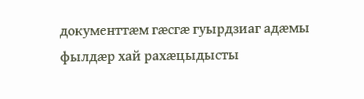документтæм гæсгæ гуырдзиаг адæмы фылдæр хай рахæцыдысты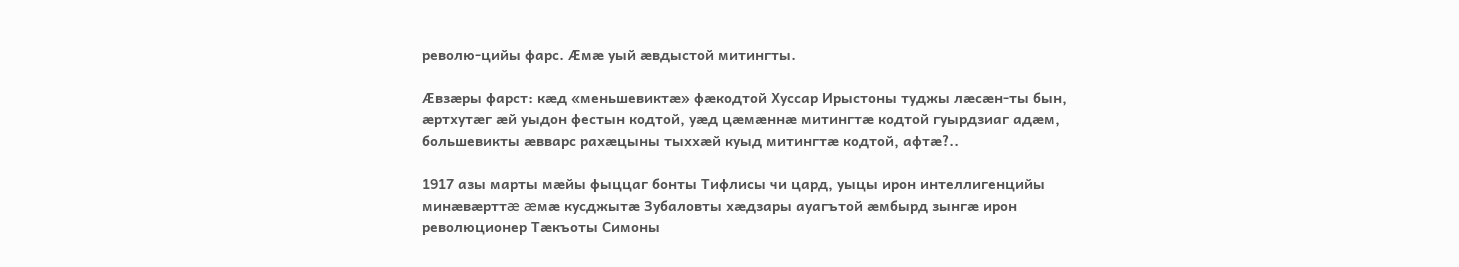револю-цийы фарс. Æмæ уый æвдыстой митингты.

Æвзæры фарст: кæд «меньшевиктæ» фæкодтой Хуссар Ирыстоны туджы лæсæн-ты бын, æртхутæг æй уыдон фестын кодтой, уæд цæмæннæ митингтæ кодтой гуырдзиаг адæм, большевикты æвварс рахæцыны тыххæй куыд митингтæ кодтой, афтæ?..

1917 азы марты мæйы фыццаг бонты Тифлисы чи цард, уыцы ирон интеллигенцийы минæвæрттæ æмæ кусджытæ Зубаловты хæдзары ауагътой æмбырд зынгæ ирон революционер Тæкъоты Симоны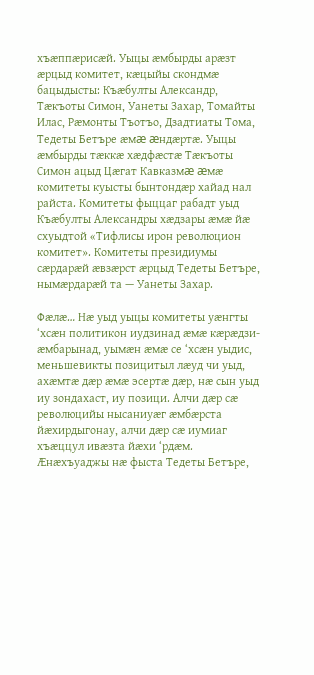хъæппæрисæй. Уыцы æмбырды арæзт æрцыд комитет, кæцыйы скондмæ бацыдысты: Къæбулты Александр, Тæкъоты Симон, Уанеты Захар, Томайты Илас, Рæмонты Тъотъо, Дзадтиаты Тома, Тедеты Бетъре æмæ æндæртæ. Уыцы æмбырды тæккæ хæдфæстæ Тæкъоты Симон ацыд Цæгат Кавказмæ æмæ комитеты куысты бынтондæр хайад нал райста. Комитеты фыццаг рабадт уыд Къæбулты Александры хæдзары æмæ йæ схуыдтой «Тифлисы ирон революцион комитет». Комитеты президиумы сæрдарæй æвзæрст æрцыд Тедеты Бетъре, нымæрдарæй та — Уанеты Захар.

Фæлæ… Нæ уыд уыцы комитеты уæнгты ‘хсæн политикон иудзинад æмæ кæрæдзи-æмбарынад, уымæн æмæ се ‘хсæн уыдис, меньшевикты позицитыл лæуд чи уыд, ахæмтæ дæр æмæ эсертæ дæр, нæ сын уыд иу зондахаст, иу позици. Алчи дæр сæ революцийы нысаниуæг æмбæрста йæхирдыгонау, алчи дæр сæ иумиаг хъæццул ивæзта йæхи ‘рдæм. Æнæхъуаджы нæ фыста Тедеты Бетъре,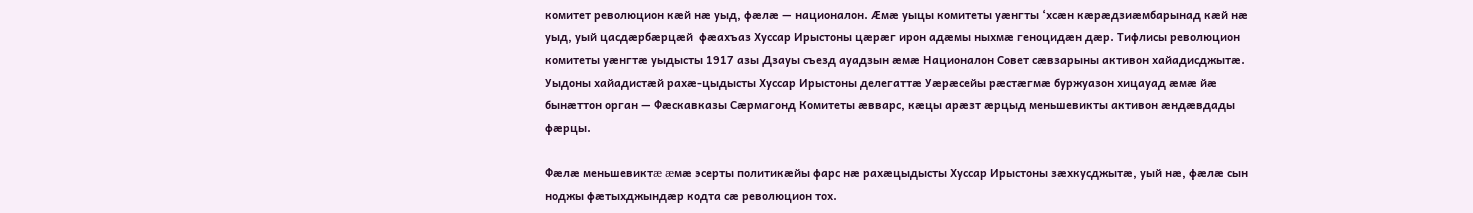комитет революцион кæй нæ уыд, фæлæ — националон. Æмæ уыцы комитеты уæнгты ‘хсæн кæрæдзиæмбарынад кæй нæ уыд, уый цасдæрбæрцæй  фæахъаз Хуссар Ирыстоны цæрæг ирон адæмы ныхмæ геноцидæн дæр. Тифлисы революцион комитеты уæнгтæ уыдысты 1917 азы Дзауы съезд ауадзын æмæ Националон Совет сæвзарыны активон хайадисджытæ. Уыдоны хайадистæй рахæ-цыдысты Хуссар Ирыстоны делегаттæ Уæрæсейы рæстæгмæ буржуазон хицауад æмæ йæ бынæттон орган — Фæскавказы Сæрмагонд Комитеты æвварс, кæцы арæзт æрцыд меньшевикты активон æндæвдады фæрцы.

Фæлæ меньшевиктæ æмæ эсерты политикæйы фарс нæ рахæцыдысты Хуссар Ирыстоны зæхкусджытæ, уый нæ, фæлæ сын ноджы фæтыхджындæр кодта сæ революцион тох.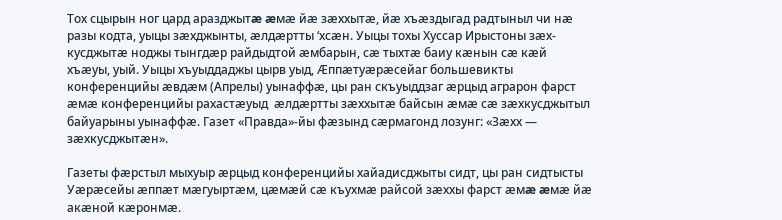Тох сцырын ног цард аразджытæ æмæ йæ зæххытæ, йæ хъæздыгад радтыныл чи нæ разы кодта, уыцы зæхджынты, æлдæртты ‘хсæн. Уыцы тохы Хуссар Ирыстоны зæх-кусджытæ ноджы тынгдæр райдыдтой æмбарын, сæ тыхтæ баиу кæнын сæ кæй хъæуы, уый. Уыцы хъуыддаджы цырв уыд, Æппæтуæрæсейаг большевикты конференцийы æвдæм (Апрелы) уынаффæ, цы ран скъуыддзаг æрцыд аграрон фарст æмæ конференцийы рахастæуыд  æлдæртты зæххытæ байсын æмæ сæ зæхкусджытыл байуарыны уынаффæ. Газет «Правда»-йы фæзынд сæрмагонд лозунг: «Зæхх — зæхкусджытæн».

Газеты фæрстыл мыхуыр æрцыд конференцийы хайадисджыты сидт, цы ран сидтысты Уæрæсейы æппæт мæгуыртæм, цæмæй сæ къухмæ райсой зæххы фарст æмæ æмæ йæ акæной кæронмæ.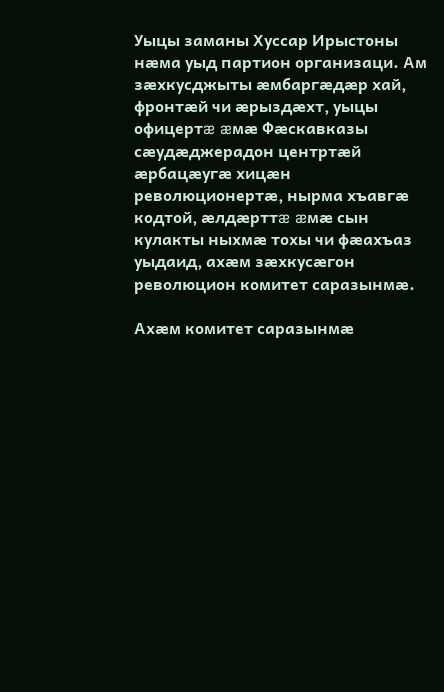Уыцы заманы Хуссар Ирыстоны нæма уыд партион организаци. Ам зæхкусджыты æмбаргæдæр хай, фронтæй чи æрыздæхт, уыцы офицертæ æмæ Фæскавказы сæудæджерадон центртæй æрбацæугæ хицæн революционертæ, нырма хъавгæ кодтой, æлдæрттæ æмæ сын кулакты ныхмæ тохы чи фæахъаз уыдаид, ахæм зæхкусæгон революцион комитет саразынмæ.

Ахæм комитет саразынмæ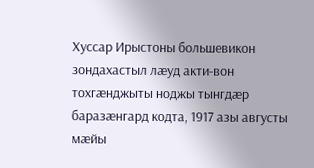Хуссар Ирыстоны большевикон зондахастыл лæуд акти-вон тохгæнджыты ноджы тынгдæр баразæнгард кодта, 1917 азы августы мæйы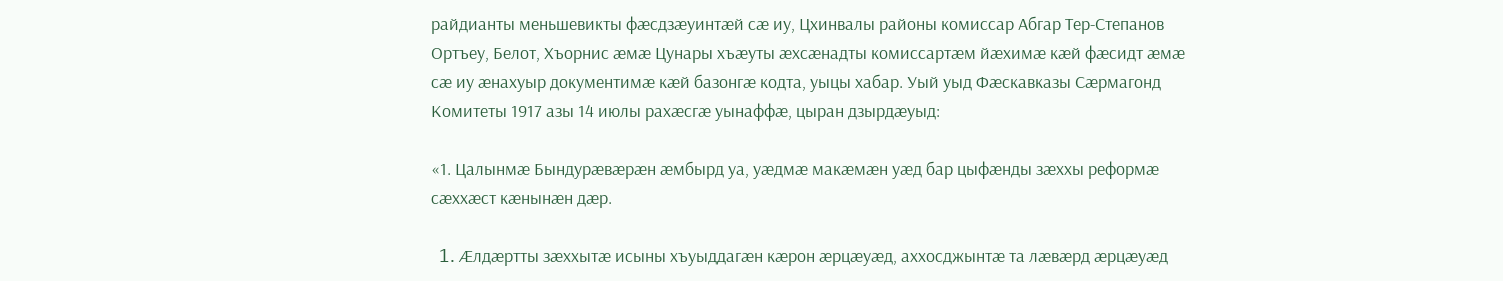райдианты меньшевикты фæсдзæуинтæй сæ иу, Цхинвалы районы комиссар Абгар Тер-Степанов Ортъеу, Белот, Хъорнис æмæ Цунары хъæуты æхсæнадты комиссартæм йæхимæ кæй фæсидт æмæ сæ иу æнахуыр документимæ кæй базонгæ кодта, уыцы хабар. Уый уыд Фæскавказы Сæрмагонд Комитеты 1917 азы 14 июлы рахæсгæ уынаффæ, цыран дзырдæуыд:

«1. Цалынмæ Бындурæвæрæн æмбырд уа, уæдмæ макæмæн уæд бар цыфæнды зæххы реформæ сæххæст кæнынæн дæр.

  1. Æлдæртты зæххытæ исыны хъуыддагæн кæрон æрцæуæд, аххосджынтæ та лæвæрд æрцæуæд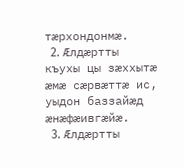тæрхондонмæ.
  2. Æлдæртты къухы цы зæххытæ æмæ сæрвæттæ ис, уыдон баззайæд æнæфæивгæйæ.
  3. Æлдæртты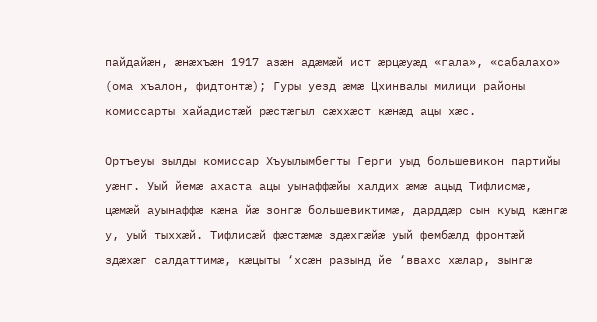пайдайæн, æнæхъæн 1917 азæн адæмæй ист æрцæуæд «гала», «сабалахо» (ома хъалон, фидтонтæ); Гуры уезд æмæ Цхинвалы милици районы комиссарты хайадистæй рæстæгыл сæххæст кæнæд ацы хæс.

Ортъеуы зылды комиссар Хъуылымбегты Герги уыд большевикон партийы уæнг. Уый йемæ ахаста ацы уынаффæйы халдих æмæ ацыд Тифлисмæ, цæмæй ауынаффæ кæна йæ зонгæ большевиктимæ, дарддæр сын куыд кæнгæ у, уый тыххæй. Тифлисæй фæстæмæ здæхгæйæ уый фембæлд фронтæй здæхæг салдаттимæ, кæцыты ‘хсæн разынд йе ‘ввахс хæлар, зынгæ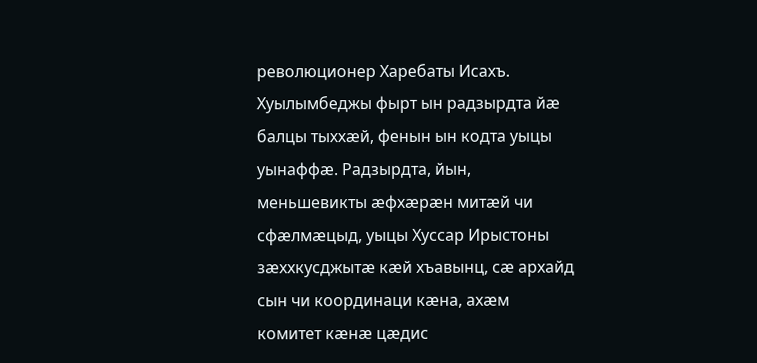революционер Харебаты Исахъ. Хуылымбеджы фырт ын радзырдта йæ балцы тыххæй, фенын ын кодта уыцы уынаффæ. Радзырдта, йын, меньшевикты æфхæрæн митæй чи сфæлмæцыд, уыцы Хуссар Ирыстоны зæххкусджытæ кæй хъавынц, сæ архайд сын чи координаци кæна, ахæм комитет кæнæ цæдис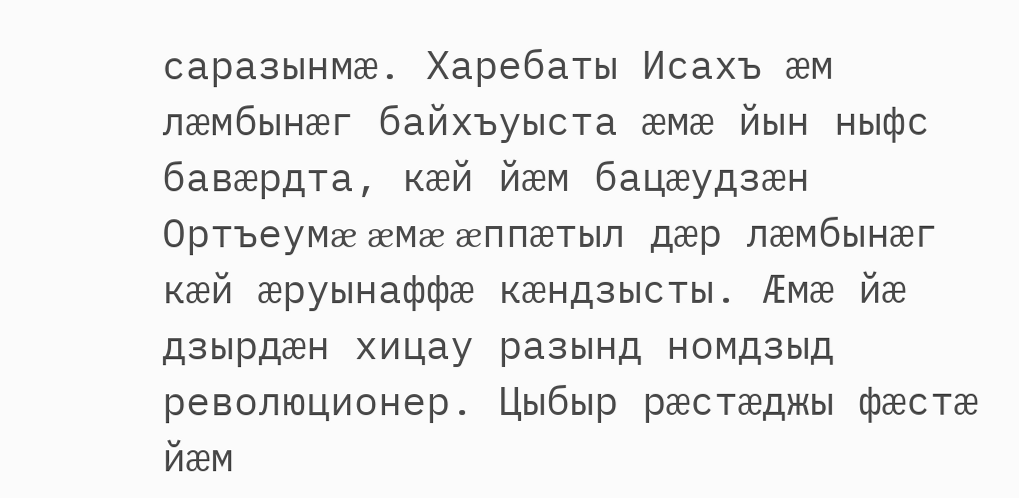саразынмæ. Харебаты Исахъ æм лæмбынæг байхъуыста æмæ йын ныфс бавæрдта, кæй йæм бацæудзæн Ортъеумæ æмæ æппæтыл дæр лæмбынæг кæй æруынаффæ кæндзысты. Æмæ йæ дзырдæн хицау разынд номдзыд революционер. Цыбыр рæстæджы фæстæ йæм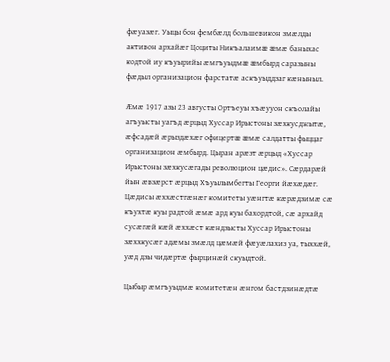фæуазæг. Уыцы бон фембæлд большевикон змæлды активон архайæг Цоциты Никъалаимæ æмæ баныхас кодтой иу къуырийы æмгъуыдмæ æмбырд саразыны фæдыл организацион фарстатæ аскъуыддзаг кæныныл.

Æмæ 1917 азы 23 августы Ортъеуы хъæууон скъолайы агъуысты уагъд æрцыд Хуссар Ирыстоны зæхкусджытæ, æфсадæй æрыздæхæг офицертæ æмæ салдатты фыццаг организацион æмбырд. Цыран арæзт æрцыд «Хуссар Ирыстоны зæхкусæгады революцион цæдис». Сæрдарæй йын æвзæрст æрцыд Хъуылымбегты Георги йæхæдæг. Цæдисы æххæстгæнæг комитеты уæнгтæ кæрæдзимæ сæ къухтæ куы радтой æмæ ард куы бахордтой, сæ архайд сусæгæй кæй æххæст кæндзысты Хуссар Ирыстоны зæххкусæг адæмы змæлд цæмæй фæуæлахиз уа, тыххæй, уæд дзы чидæртæ фырцинæй скуыдтой.

Цыбыр æмгъуыдмæ комитетæн æнгом бастдзинæдтæ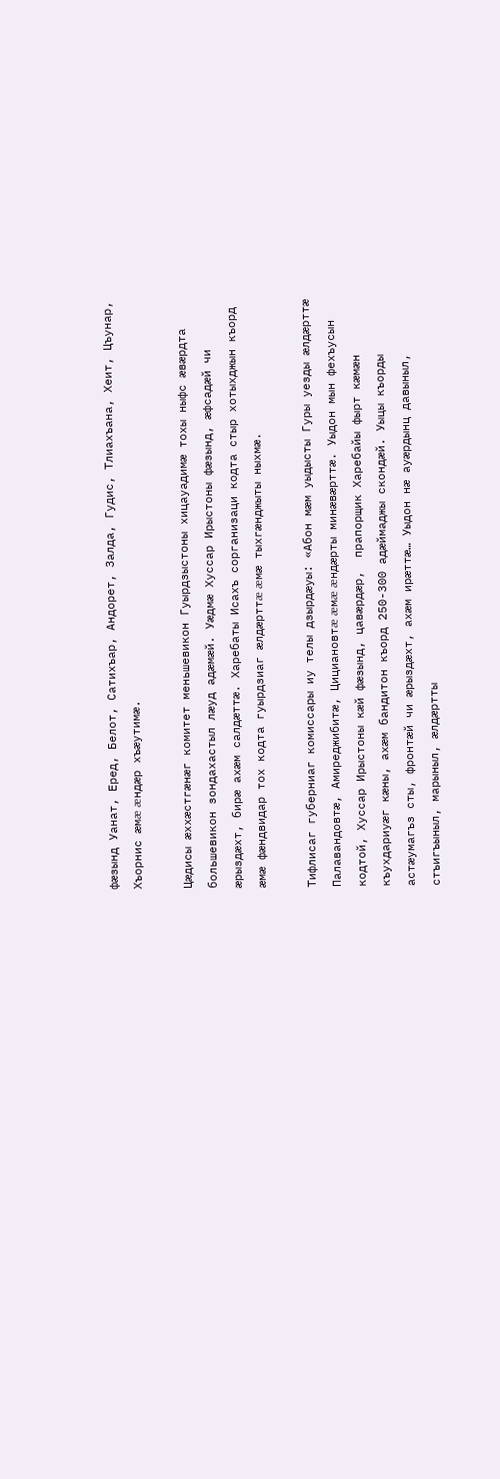фæзынд Уанат, Еред, Белот, Сатихъар, Андорет, Залда, Гудис, Тлиахъана, Хеит, Цъунар, Хъорнис æмæ æндæр хъæутимæ.

Цæдисы æххæстгæнæг комитет меньшевикон Гуырдзыстоны хицауадимæ тохы ныфс æвæрдта большевикон зондахастыл лæуд адæмæй. Уæдмæ Хуссар Ирыстоны фæзынд, æфсадæй чи æрыздæхт, бирæ ахæм салдæттæ. Харебаты Исахъ сорганизаци кодта стыр хотыхджын къорд æмæ фæндвидар тох кодта гуырдзиаг æлдæрттæ æмæ тыхгæнджыты ныхмæ.

Тифлисаг губерниаг комиссары иу телы дзырдæуы: «Абон мæм уыдысты Гуры уезды æлдæрттæ Палавандовтæ, Амиреджибитæ, Цициановтæ æмæ æндæрты минæвæрттæ. Уыдон мын фехъусын кодтой, Хуссар Ирыстоны кæй фæзынд, цавæрдæр,  прапорщик Харебайы фырт кæмæн къухдариуæг кæны, ахæм бандитон къорд 250-300 адæймаджы скондæй. Уыцы къорды астæумагъз сты, фронтæй чи æрыздæхт, ахæм ирæттæ… Уыдон нæ ауæрдынц давыныл, стъигъыныл, марыныл, æлдæртты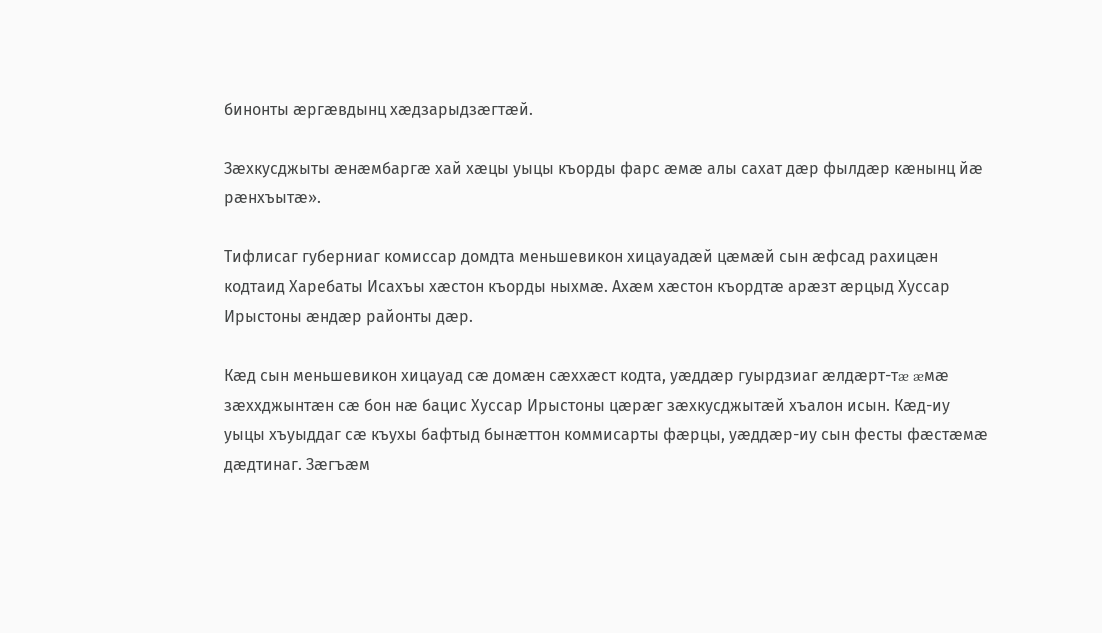бинонты æргæвдынц хæдзарыдзæгтæй.

Зæхкусджыты æнæмбаргæ хай хæцы уыцы къорды фарс æмæ алы сахат дæр фылдæр кæнынц йæ рæнхъытæ».

Тифлисаг губерниаг комиссар домдта меньшевикон хицауадæй цæмæй сын æфсад рахицæн кодтаид Харебаты Исахъы хæстон къорды ныхмæ. Ахæм хæстон къордтæ арæзт æрцыд Хуссар Ирыстоны æндæр районты дæр.

Кæд сын меньшевикон хицауад сæ домæн сæххæст кодта, уæддæр гуырдзиаг æлдæрт-тæ æмæ зæххджынтæн сæ бон нæ бацис Хуссар Ирыстоны цæрæг зæхкусджытæй хъалон исын. Кæд-иу уыцы хъуыддаг сæ къухы бафтыд бынæттон коммисарты фæрцы, уæддæр-иу сын фесты фæстæмæ дæдтинаг. Зæгъæм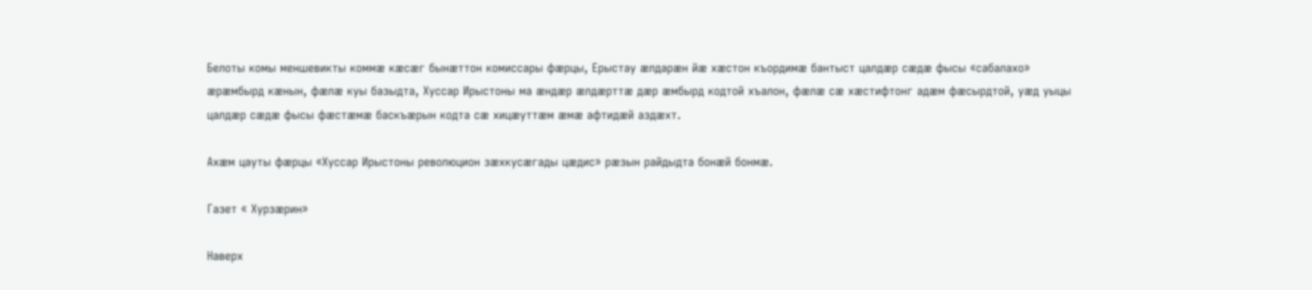Белоты комы меншевикты коммæ кæсæг бынæттон комиссары фæрцы, Ерыстау æлдарæн йæ хæстон къордимæ бантыст цалдæр сæдæ фысы «сабалахо» æрæмбырд кæнын, фæлæ куы базыдта, Хуссар Ирыстоны ма æндæр æлдæрттæ дæр æмбырд кодтой хъалон, фæлæ сæ хæстифтонг адæм фæсырдтой, уæд уыцы цалдæр сæдæ фысы фæстæмæ баскъæрын кодта сæ хицæуттæм æмæ афтидæй аздæхт.

Ахæм цауты фæрцы «Хуссар Ирыстоны революцион зæхкусæгады цæдис» рæзын райдыдта бонæй бонмæ.

Газет « Хурзæрин»

Наверх